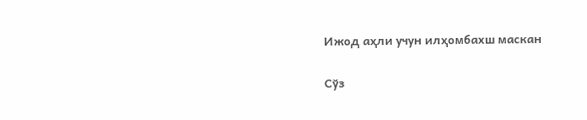Ижод аҳли учун илҳомбахш маскан

Сўз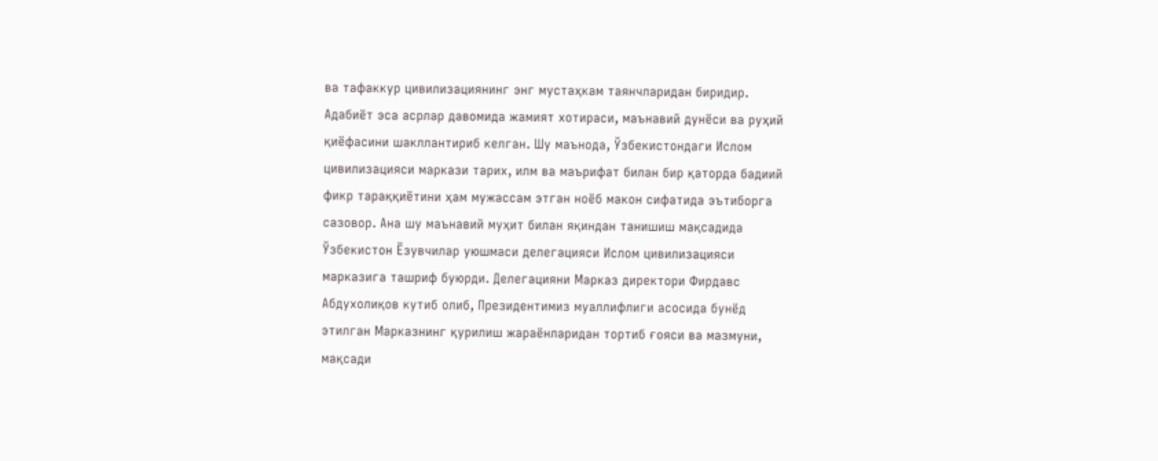ва тафаккур цивилизациянинг энг мустаҳкам таянчларидан биридир. Адабиёт эса асрлар давомида жамият хотираси, маънавий дунёси ва руҳий қиёфасини шакллантириб келган. Шу маънода, Ўзбекистондаги Ислом цивилизацияси маркази тарих, илм ва маърифат билан бир қаторда бадиий фикр тараққиётини ҳам мужассам этган ноёб макон сифатида эътиборга сазовор. Ана шу маънавий муҳит билан яқиндан танишиш мақсадида Ўзбекистон Ёзувчилар уюшмаси делегацияси Ислом цивилизацияси марказига ташриф буюрди. Делегацияни Марказ директори Фирдавс Абдухолиқов кутиб олиб, Президентимиз муаллифлиги асосида бунёд этилган Марказнинг қурилиш жараёнларидан тортиб ғояси ва мазмуни, мақсади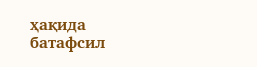ҳақида батафсил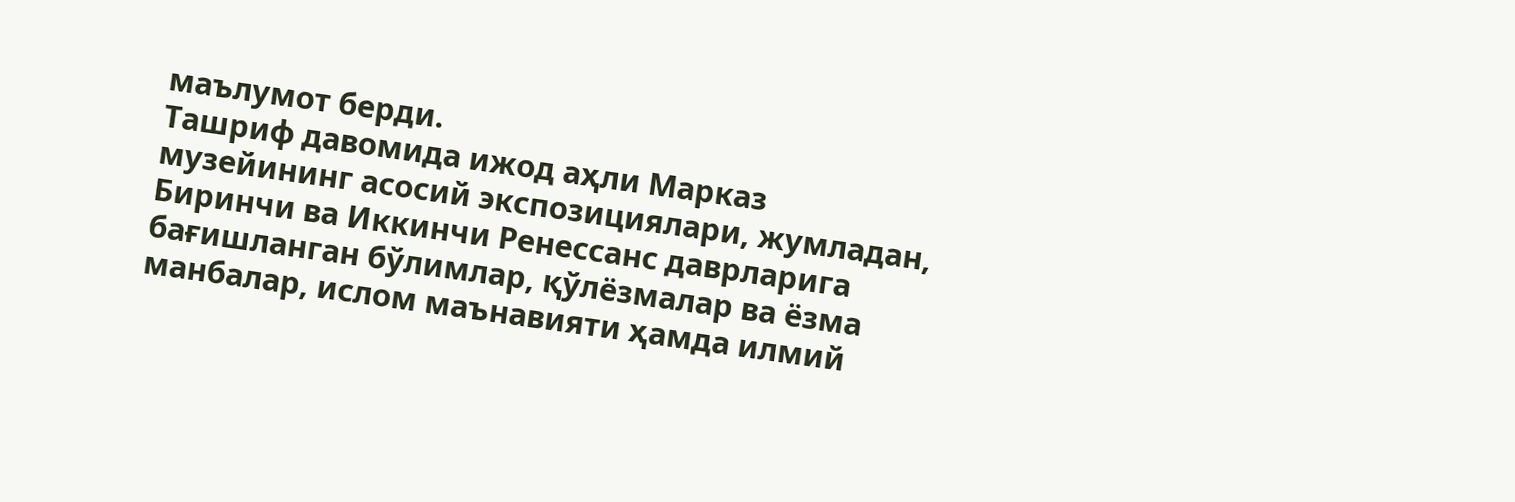маълумот берди.
Ташриф давомида ижод аҳли Марказ музейининг асосий экспозициялари, жумладан, Биринчи ва Иккинчи Ренессанс даврларига бағишланган бўлимлар, қўлёзмалар ва ёзма манбалар, ислом маънавияти ҳамда илмий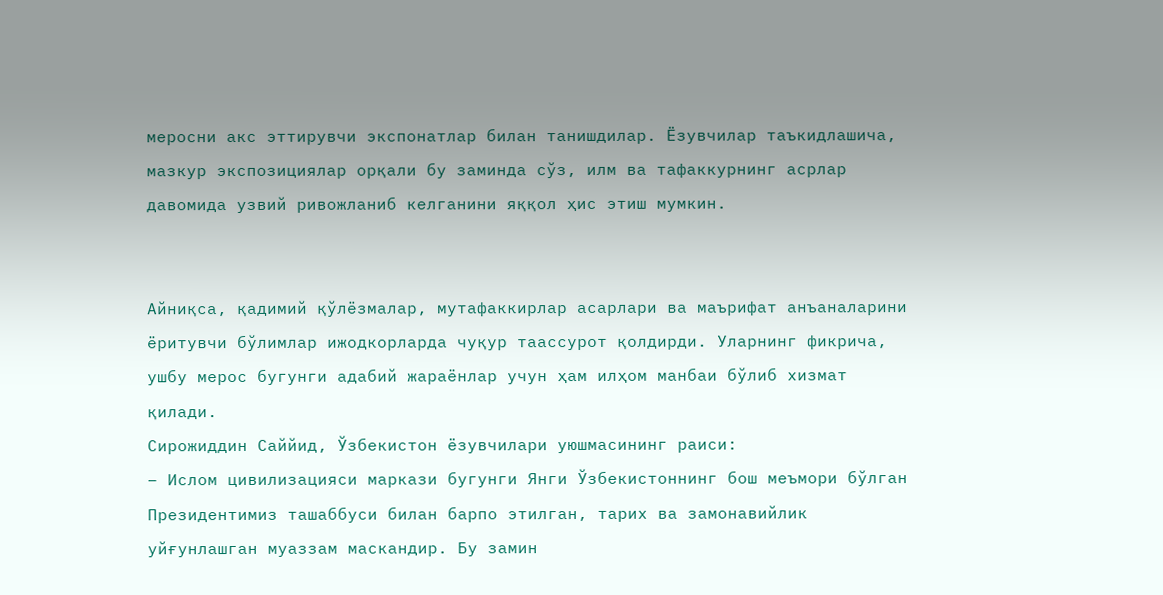меросни акс эттирувчи экспонатлар билан танишдилар. Ёзувчилар таъкидлашича, мазкур экспозициялар орқали бу заминда сўз, илм ва тафаккурнинг асрлар давомида узвий ривожланиб келганини яққол ҳис этиш мумкин.


Айниқса, қадимий қўлёзмалар, мутафаккирлар асарлари ва маърифат анъаналарини ёритувчи бўлимлар ижодкорларда чуқур таассурот қолдирди. Уларнинг фикрича, ушбу мерос бугунги адабий жараёнлар учун ҳам илҳом манбаи бўлиб хизмат қилади.
Сирожиддин Саййид, Ўзбекистон ёзувчилари уюшмасининг раиси:
– Ислом цивилизацияси маркази бугунги Янги Ўзбекистоннинг бош меъмори бўлган Президентимиз ташаббуси билан барпо этилган, тарих ва замонавийлик уйғунлашган муаззам маскандир. Бу замин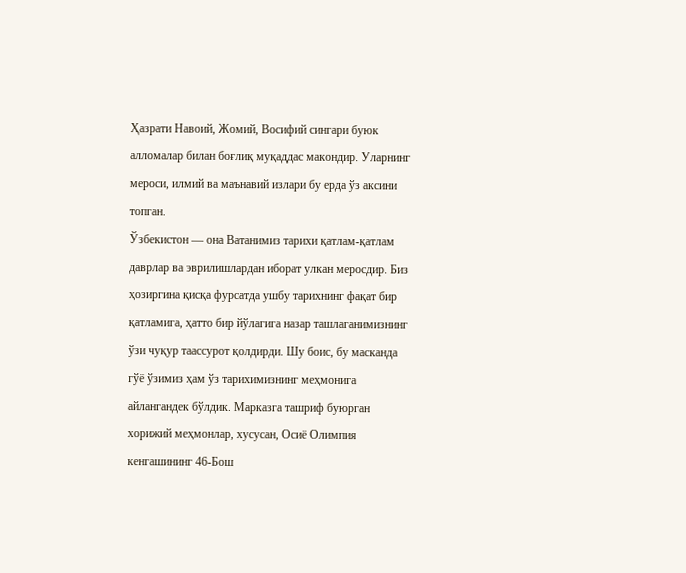Ҳазрати Навоий, Жомий, Восифий сингари буюк алломалар билан боғлиқ муқаддас макондир. Уларнинг мероси, илмий ва маънавий излари бу ерда ўз аксини топган.
Ўзбекистон — она Ватанимиз тарихи қатлам-қатлам даврлар ва эврилишлардан иборат улкан меросдир. Биз ҳозиргина қисқа фурсатда ушбу тарихнинг фақат бир қатламига, ҳатто бир йўлагига назар ташлаганимизнинг ўзи чуқур таассурот қолдирди. Шу боис, бу масканда гўё ўзимиз ҳам ўз тарихимизнинг меҳмонига айлангандек бўлдик. Марказга ташриф буюрган хорижий меҳмонлар, хусусан, Осиё Олимпия кенгашининг 46-Бош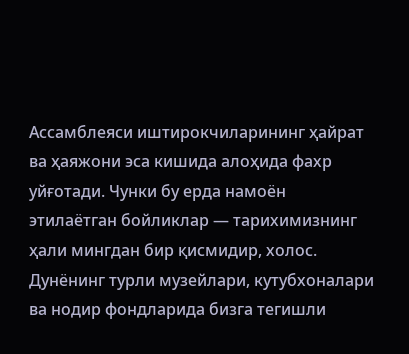Ассамблеяси иштирокчиларининг ҳайрат ва ҳаяжони эса кишида алоҳида фахр уйғотади. Чунки бу ерда намоён этилаётган бойликлар — тарихимизнинг ҳали мингдан бир қисмидир, холос. Дунёнинг турли музейлари, кутубхоналари ва нодир фондларида бизга тегишли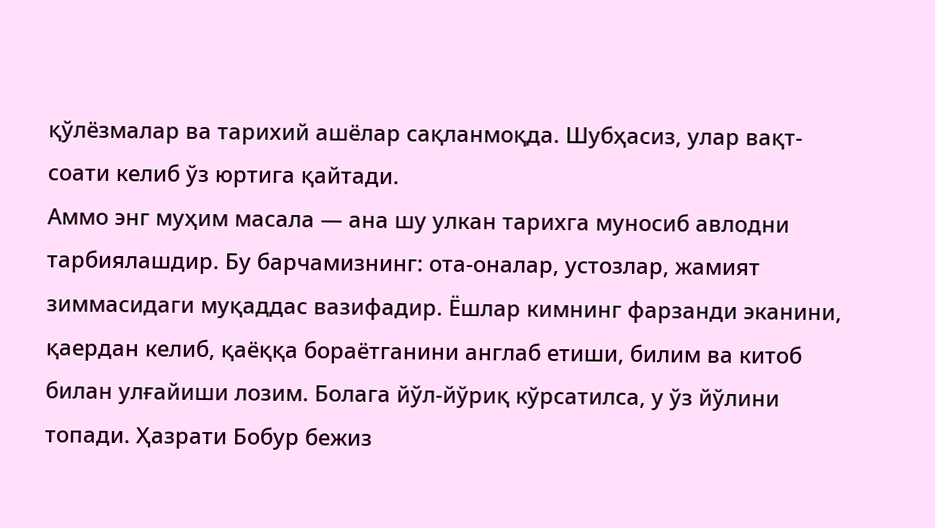қўлёзмалар ва тарихий ашёлар сақланмоқда. Шубҳасиз, улар вақт-соати келиб ўз юртига қайтади.
Аммо энг муҳим масала — ана шу улкан тарихга муносиб авлодни тарбиялашдир. Бу барчамизнинг: ота-оналар, устозлар, жамият зиммасидаги муқаддас вазифадир. Ёшлар кимнинг фарзанди эканини, қаердан келиб, қаёққа бораётганини англаб етиши, билим ва китоб билан улғайиши лозим. Болага йўл-йўриқ кўрсатилса, у ўз йўлини топади. Ҳазрати Бобур бежиз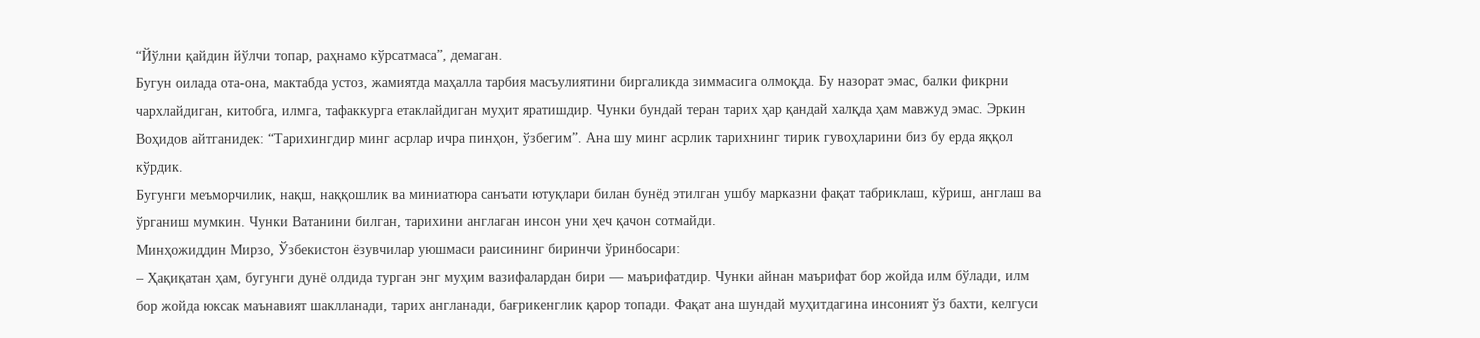“Йўлни қайдин йўлчи топар, раҳнамо кўрсатмаса”, демаган.
Бугун оилада ота-она, мактабда устоз, жамиятда маҳалла тарбия масъулиятини биргаликда зиммасига олмоқда. Бу назорат эмас, балки фикрни чархлайдиган, китобга, илмга, тафаккурга етаклайдиган муҳит яратишдир. Чунки бундай теран тарих ҳар қандай халқда ҳам мавжуд эмас. Эркин Воҳидов айтганидек: “Тарихингдир минг асрлар ичра пинҳон, ўзбегим”. Ана шу минг асрлик тарихнинг тирик гувоҳларини биз бу ерда яққол кўрдик.
Бугунги меъморчилик, нақш, наққошлик ва миниатюра санъати ютуқлари билан бунёд этилган ушбу марказни фақат табриклаш, кўриш, англаш ва ўрганиш мумкин. Чунки Ватанини билган, тарихини англаган инсон уни ҳеч қачон сотмайди.
Минҳожиддин Мирзо, Ўзбекистон ёзувчилар уюшмаси раисининг биринчи ўринбосари:
– Ҳақиқатан ҳам, бугунги дунё олдида турган энг муҳим вазифалардан бири — маърифатдир. Чунки айнан маърифат бор жойда илм бўлади, илм бор жойда юксак маънавият шаклланади, тарих англанади, бағрикенглик қарор топади. Фақат ана шундай муҳитдагина инсоният ўз бахти, келгуси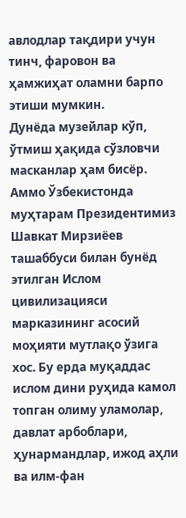авлодлар тақдири учун тинч, фаровон ва ҳамжиҳат оламни барпо этиши мумкин.
Дунёда музейлар кўп, ўтмиш ҳақида сўзловчи масканлар ҳам бисёр. Аммо Ўзбекистонда муҳтарам Президентимиз Шавкат Мирзиёев ташаббуси билан бунёд этилган Ислом цивилизацияси марказининг асосий моҳияти мутлақо ўзига хос. Бу ерда муқаддас ислом дини руҳида камол топган олиму уламолар, давлат арбоблари, ҳунармандлар, ижод аҳли ва илм-фан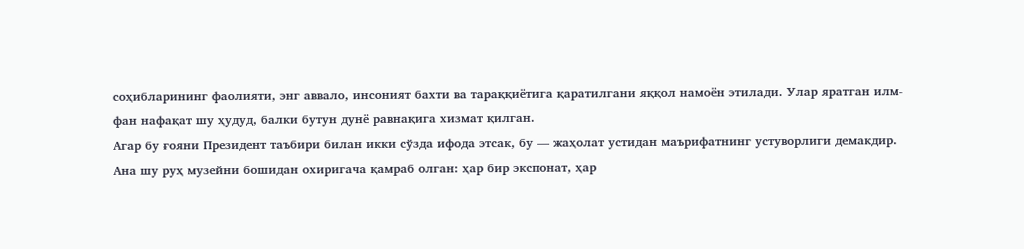соҳибларининг фаолияти, энг аввало, инсоният бахти ва тараққиётига қаратилгани яққол намоён этилади. Улар яратган илм-фан нафақат шу ҳудуд, балки бутун дунё равнақига хизмат қилган.
Агар бу ғояни Президент таъбири билан икки сўзда ифода этсак, бу — жаҳолат устидан маърифатнинг устуворлиги демакдир. Ана шу руҳ музейни бошидан охиригача қамраб олган: ҳар бир экспонат, ҳар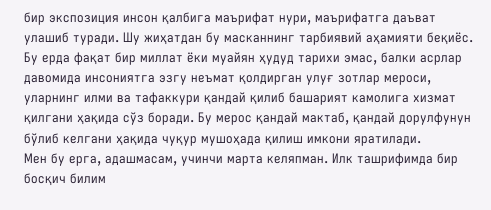бир экспозиция инсон қалбига маърифат нури, маърифатга даъват улашиб туради. Шу жиҳатдан бу масканнинг тарбиявий аҳамияти беқиёс.
Бу ерда фақат бир миллат ёки муайян ҳудуд тарихи эмас, балки асрлар давомида инсониятга эзгу неъмат қолдирган улуғ зотлар мероси, уларнинг илми ва тафаккури қандай қилиб башарият камолига хизмат қилгани ҳақида сўз боради. Бу мерос қандай мактаб, қандай дорулфунун бўлиб келгани ҳақида чуқур мушоҳада қилиш имкони яратилади.
Мен бу ерга, адашмасам, учинчи марта келяпман. Илк ташрифимда бир босқич билим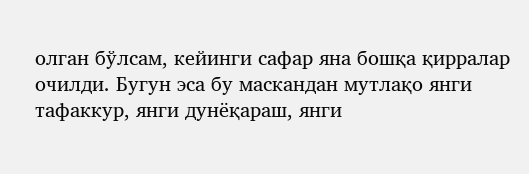олган бўлсам, кейинги сафар яна бошқа қирралар очилди. Бугун эса бу маскандан мутлақо янги тафаккур, янги дунёқараш, янги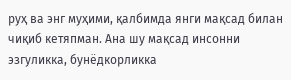руҳ ва энг муҳими, қалбимда янги мақсад билан чиқиб кетяпман. Ана шу мақсад инсонни эзгуликка, бунёдкорликка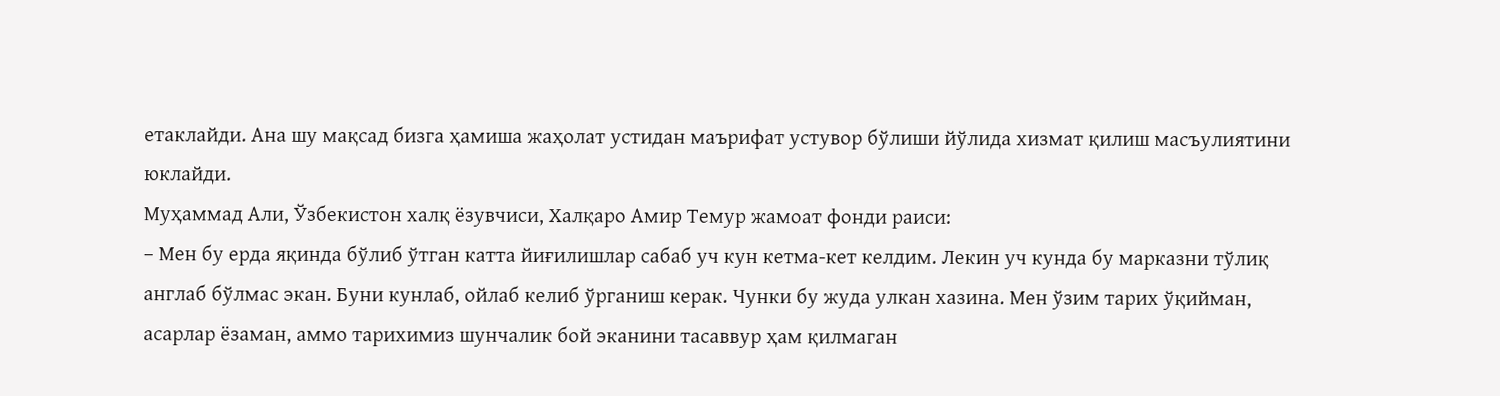етаклайди. Ана шу мақсад бизга ҳамиша жаҳолат устидан маърифат устувор бўлиши йўлида хизмат қилиш масъулиятини юклайди.
Муҳаммад Али, Ўзбекистон халқ ёзувчиси, Халқаро Амир Темур жамоат фонди раиси:
– Мен бу ерда яқинда бўлиб ўтган катта йиғилишлар сабаб уч кун кетма-кет келдим. Лекин уч кунда бу марказни тўлиқ англаб бўлмас экан. Буни кунлаб, ойлаб келиб ўрганиш керак. Чунки бу жуда улкан хазина. Мен ўзим тарих ўқийман, асарлар ёзаман, аммо тарихимиз шунчалик бой эканини тасаввур ҳам қилмаган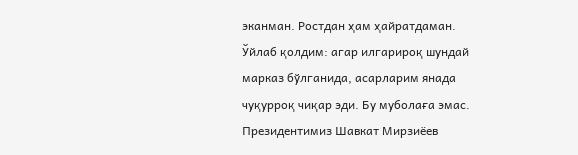эканман. Ростдан ҳам ҳайратдаман.
Ўйлаб қолдим: агар илгарироқ шундай марказ бўлганида, асарларим янада чуқурроқ чиқар эди. Бу муболаға эмас. Президентимиз Шавкат Мирзиёев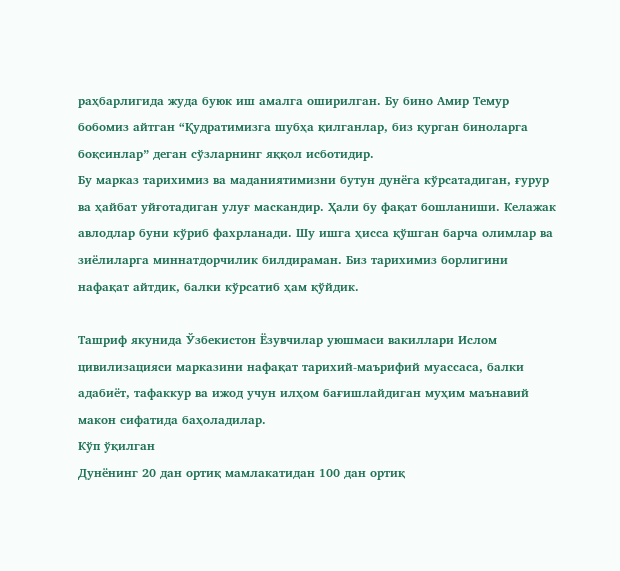раҳбарлигида жуда буюк иш амалга оширилган. Бу бино Амир Темур бобомиз айтган “Қудратимизга шубҳа қилганлар, биз қурган биноларга боқсинлар” деган сўзларнинг яққол исботидир.
Бу марказ тарихимиз ва маданиятимизни бутун дунёга кўрсатадиган, ғурур ва ҳайбат уйғотадиган улуғ маскандир. Ҳали бу фақат бошланиши. Келажак авлодлар буни кўриб фахрланади. Шу ишга ҳисса қўшган барча олимлар ва зиёлиларга миннатдорчилик билдираман. Биз тарихимиз борлигини нафақат айтдик, балки кўрсатиб ҳам қўйдик.

Ташриф якунида Ўзбекистон Ёзувчилар уюшмаси вакиллари Ислом цивилизацияси марказини нафақат тарихий-маърифий муассаса, балки адабиёт, тафаккур ва ижод учун илҳом бағишлайдиган муҳим маънавий макон сифатида баҳоладилар.
Кўп ўқилган
Дунёнинг 20 дан ортиқ мамлакатидан 100 дан ортиқ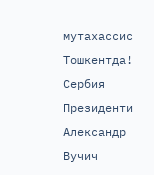мутахассис Тошкентда!
Сербия Президенти Александр Вучич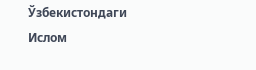Ўзбекистондаги Ислом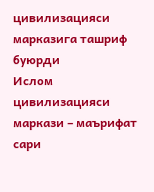цивилизацияси марказига ташриф буюрди
Ислом цивилизацияси маркази – маърифат сари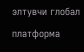элтувчи глобал платформа